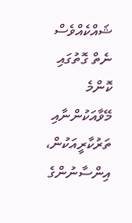ޝައްކެއްވެސް ނެތް ގޮތުގައި ކޮންމެ މޭވާއަކުންނާއި ތަރުކާރީއަކުން، އިންސާނުންގެ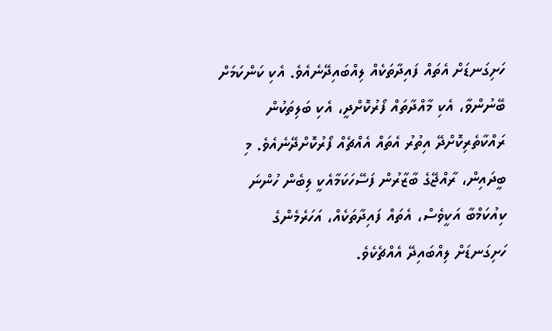ހަށިގަނޑަށް އެތައް ފައިދާތަކެއް ލިއްބައިދޭނެއެވެ. އެކި ކަންކަމަށް ބޭނުންވާ، އެކި މާއްދާތައް ފޯރުކޮށްދީ، އެކި ބަލިތަކުން ރައްކާތެރިކޮށްދޭ އިތުރު އެތައް އެއްޗެއް ފޯރުކޮށްދޭނެއެވެ. މި ބީދައިން، ރާއްޖޭގެ ބާޒާރުން ފަސޭހަކަމާއެކީ ލިބެން ހުންނަ ކިއުކަމްބާ އަކީވެސް، އެތައް ފައިދާތަކެއް، އަހަރެމެންގެ ހަށިގަނޑަށް ލިއްބައިދޭ އެއްޗެކެވެ.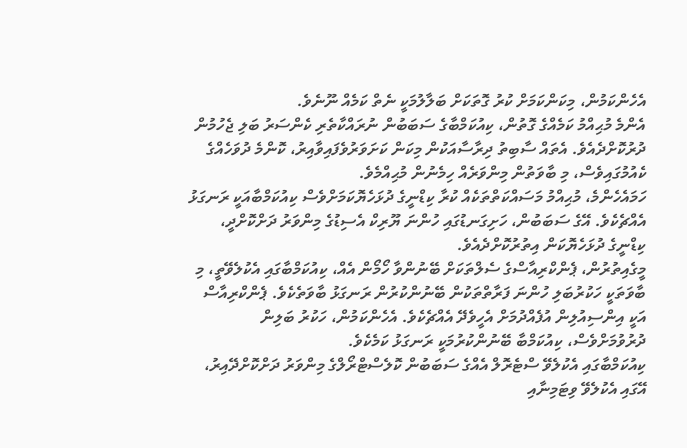އެހެންކަމުން، މިކަންކަމަށް ކުރު ގޮތަކަށް ބަލާލުމަކީ ނެތް ކަމެއް ނޫނެވެ.
އެންމެ މުޙިއްމު ކަމެއްގެ ގޮތުން، ކިއުކަމްބާގެ ސަބަބުން ނުރައްކާތެރި ކެންސަރު ބަލި ޖެހުމުން ދުރުކޮށްދެއެވެ. އެތައް ސާބިތު ދިރާސާއަކުން މިކަން ކަށަވަރުވެފައިވާއިރު، ކޮންމެ ދުވަހެއްގެ ކެއުމުގައިވެސް، މި ބާވަތުން މިންވަރެއް ހިމެނުން މުޙިއްމެވެ.
ހަމައެހެންމެ، މުޙިއްމު މަސައްކަތްތަކެއް ކުރާ ކިޑްނީގެ ދުޅަހެޔޮކަމަށްވެސް ކިއުކަމްބާއަކީ ރަނގަޅު އެއްޗެކެވެ. އޭގެ ސަބަބުން، ހަށިގަނޑުގައި ހުންނަ ޔޫރިކް އެސިޑުގެ މިންވަރު ދަށްކޮށްދީ، ކިޑްނީގެ ދުޅަހެޔޮކަން އިތުރުކޮށްދެއެވެ.
މީގެއިތުރުން، ޕެންކްރިއާސްގެ ސެލްތަކަށް ބޭނުންވާ ހޯމޯން އެއް، ކިއުކަމްބާގައި އެކުލެވޭތީ، މި ބާވަތަކީ ހަކުރުބަލި ހުންނަ ފަރާތްތަކުން ބޭނުންކުރުން ރަނގަޅު ބާވަތެކެވެ. ޕެންކްރިއާސް އަކީ އިންސިއުލިން އުފެއްދުމަށް އެހީވެދޭ އެއްޗެކެވެ. އެހެންކަމުން، ހަކުރު ބަލިން ދުރުވުމަށްވެސް، ކިއުކަމްބާ ބޭނުންކުރުމަކީ ރަނގަޅު ކަމެކެވެ.
ކިއުކަމްބާގައި އެކުލެވޭ ސްޓެރޮލް އެއްގެ ސަބަބުން ކޮލެސްޓްރޯލްގެ މިންވަރު ދަށްކޮށްދޭއިރު، އޭގައި އެކުލެވޭ ވިޓަމިނާއި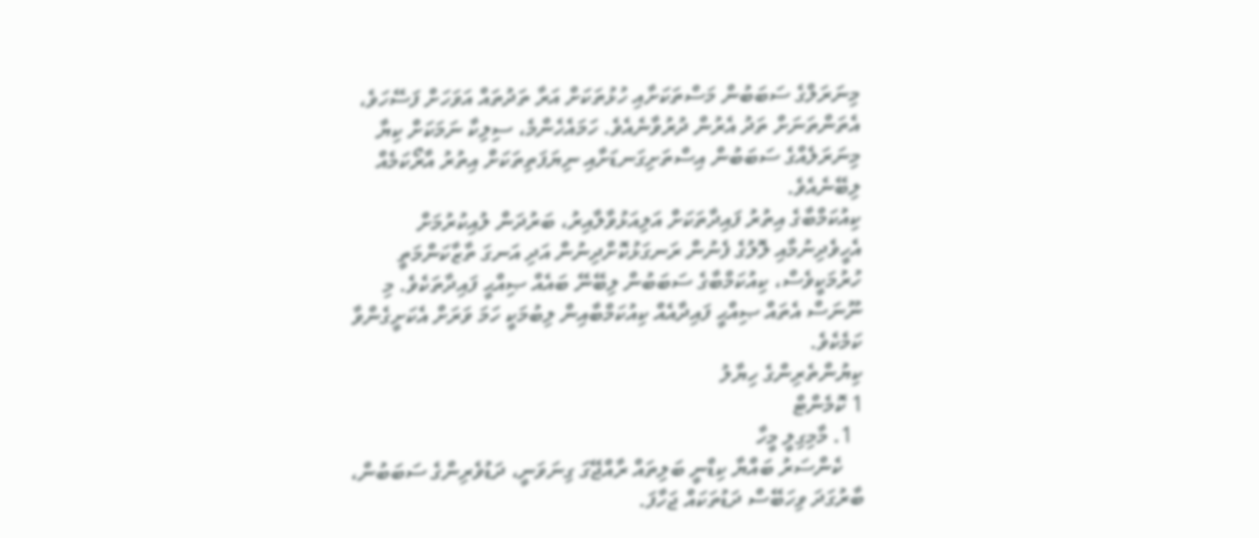މިނަރަލްގެ ސަބަބުން މަސްތަކަށާއި ހުޅުތަކަށް އަރާ ތަދުތައް އަވަހަށް ފަސޭހަވެ، އެތަންތަނަށް ތަދު އެރުން ދުރުވާނެއެވެ. ހަމައެހެންމެ، ސިލިކާ ނަމަކަށް ކިޔާ މިނަރަލެއްގެ ސަބަބުން އިސްތަށިގަނޑަށާއި ނިޔަފަތިތަކަށް އިތުރު އާރޯކަމެއް ލިބޭނެއެވެ.
ކިއުކަމްބާގެ އިތުރު ފައިދާތަކަށް އަލިއަޅުވާލާއިރު، ބަރުދަން ލުއިކުރުމަށް އެހީވެދިނުމާއި ލޮލުގެ ފެނުން ރަނގަޅުކޮށްދިނުން އަދި އަނގަ ތާޒާކަންމަތީ ހުރުމަކީވެސް، ކިއުކަމްބާގެ ސަބަބުން ލިބޭނޭ ބައެއް ޞިއްޙީ ފައިދާތަކެވެ. މި ނޫނަސް އެތައް ޞިއްޙީ ފައިދާއެއް ކިއުކަމްބާއިން ލިބުމަކީ ހަމަ ވަރަށް އެކަށީގެންވާ ކަމެކެވެ.
ކިޔުންތެރިންގެ ހިޔާލު
1 ކޮމެންޓް
  1. މާމިގިލީ މީހާ
    ކެންސަރު ބައްޔާ ކިޑްނީ ބަލިތައް ރާއްޖޭގަ ގިނަވަނީ، ދަޑުވެރިންގެ ސަބަބުން، ބާރުގަދަ ވިހަބޭސް ދަޑުތަކައް ޖަހާފަ.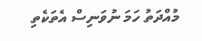މުއްދަތު ހަމަ ނުވަނިސް އެތަކެތި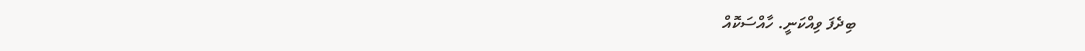ބިދެފަ ވިއްކަނީ. ހާއްސަކޮއް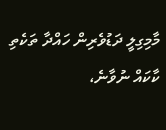މާމިގިލީ ދަޑުވެރިން ހައްދާ ތަކެތި ކާކައް ނުވާނެ،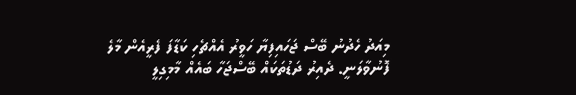މިއަދު ހެދުނު ބޭސް ޖަހައިފިޔާ ހަވީރު އެއްޗެހި ކަޑާފަ ފެރީއެން މާލެ ފޮނުވާލަނީ. ދެއިރު ދަޑުތަކައް ބޭސްޖަހާ ބައެއް މާމިގިލީ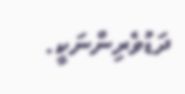ދަޑުވެރިންނަކީ.